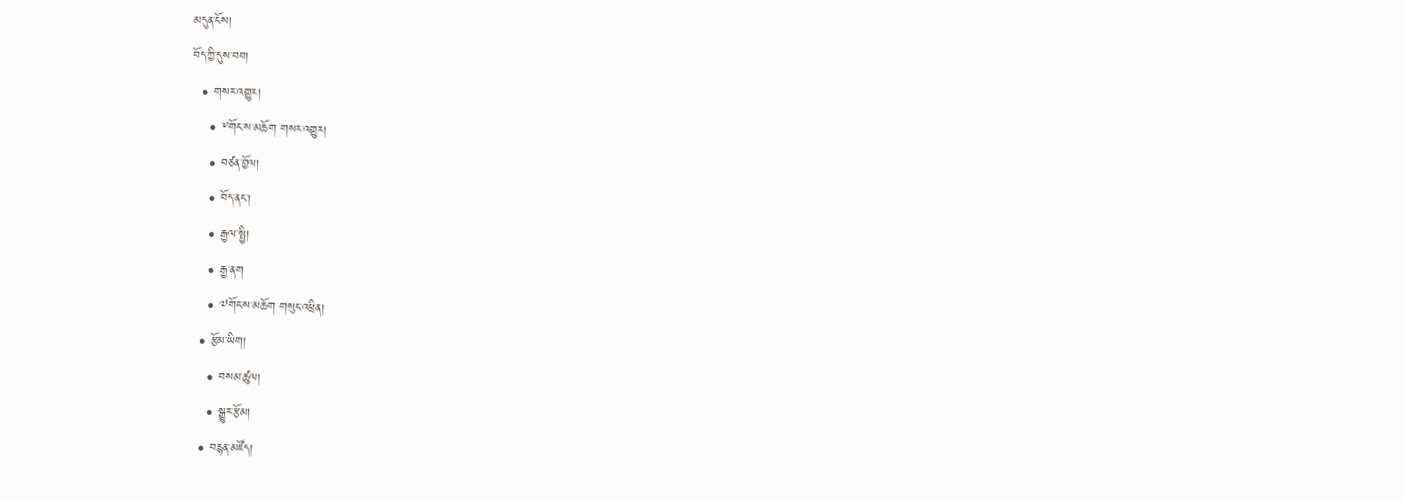མདུན་ངོས།
བོད་ཀྱི་དུས་བབ།
  • གསར་འགྱུར།
    • ༸གོང་ས་མཆོག གསར་འགྱུར།
    • བཙན་བྱོལ།
    • བོད་ནང་།
    • རྒྱལ་སྤྱི།
    • རྒྱ་ནག
    • ༧གོང་ས་མཆོག གསུང་འཕྲིན།
  • རྩོམ་ཡིག།
    • བསམ་ཚུལ།
    • སྒྱུར་རྩོམ།
  • བརྙན་མཛོད།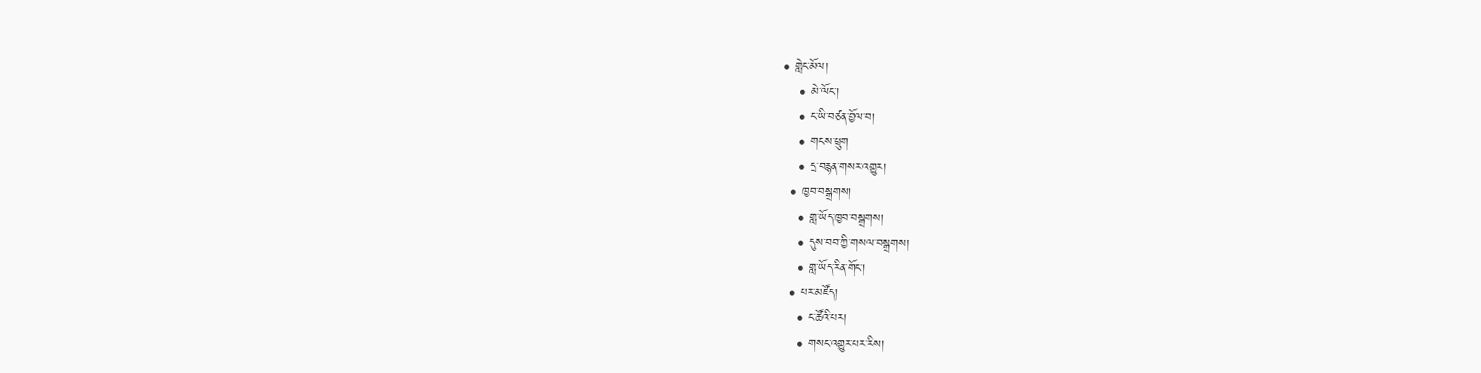• གླེང་མོལ།
    • མེ་ལོང་།
    • ང་ཡི་བཙན་བྱོལ་བ།
    • གངས་ཕྲུག
    • དྲ་བརྙན་གསར་འགྱུར།
  • ཁྱབ་བསྒྲགས།
    • གླ་ཡོད་ཁྱབ་བསྒྲགས།
    • དུས་བབ་ཀྱི་གསལ་བསྒྲགས།
    • གླ་ཡོད་རིན་གོང་།
  • པར་མཛོད།
    • ང་ཚོའི་པར།
    • གསང་འགྱུར་པར་རིས།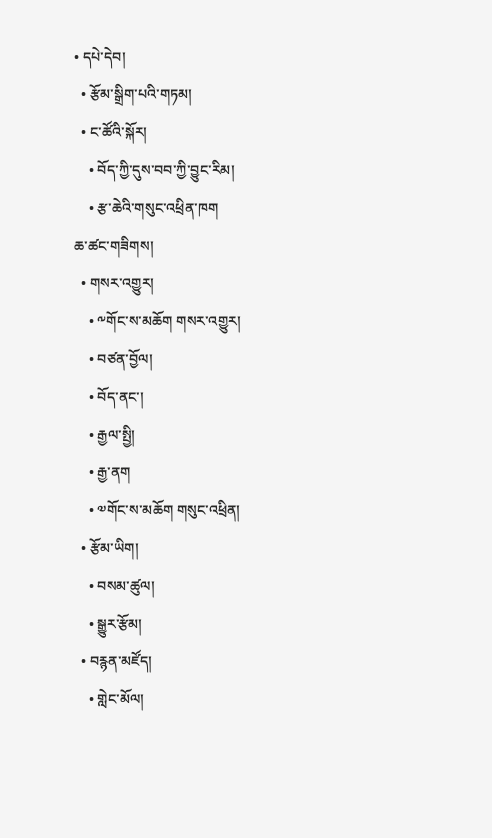• དཔེ་དེབ།
  • རྩོམ་སྒྲིག་པའི་གཏམ།
  • ང་ཚོའི་སྐོར།
    • བོད་ཀྱི་དུས་བབ་ཀྱི་བྱུང་རིམ།
    • རྩ་ཆེའི་གསུང་འཕྲིན་ཁག
ཆ་ཚང་གཟིགས།
  • གསར་འགྱུར།
    • ༸གོང་ས་མཆོག གསར་འགྱུར།
    • བཙན་བྱོལ།
    • བོད་ནང་།
    • རྒྱལ་སྤྱི།
    • རྒྱ་ནག
    • ༧གོང་ས་མཆོག གསུང་འཕྲིན།
  • རྩོམ་ཡིག།
    • བསམ་ཚུལ།
    • སྒྱུར་རྩོམ།
  • བརྙན་མཛོད།
    • གླེང་མོལ།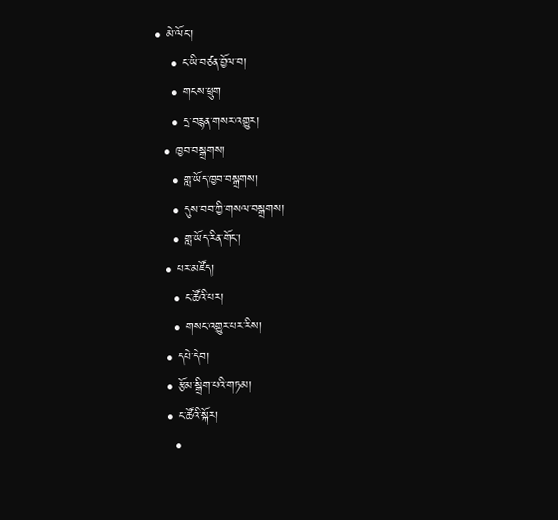• མེ་ལོང་།
    • ང་ཡི་བཙན་བྱོལ་བ།
    • གངས་ཕྲུག
    • དྲ་བརྙན་གསར་འགྱུར།
  • ཁྱབ་བསྒྲགས།
    • གླ་ཡོད་ཁྱབ་བསྒྲགས།
    • དུས་བབ་ཀྱི་གསལ་བསྒྲགས།
    • གླ་ཡོད་རིན་གོང་།
  • པར་མཛོད།
    • ང་ཚོའི་པར།
    • གསང་འགྱུར་པར་རིས།
  • དཔེ་དེབ།
  • རྩོམ་སྒྲིག་པའི་གཏམ།
  • ང་ཚོའི་སྐོར།
    •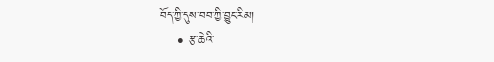བོད་ཀྱི་དུས་བབ་ཀྱི་བྱུང་རིམ།
    • རྩ་ཆེའི་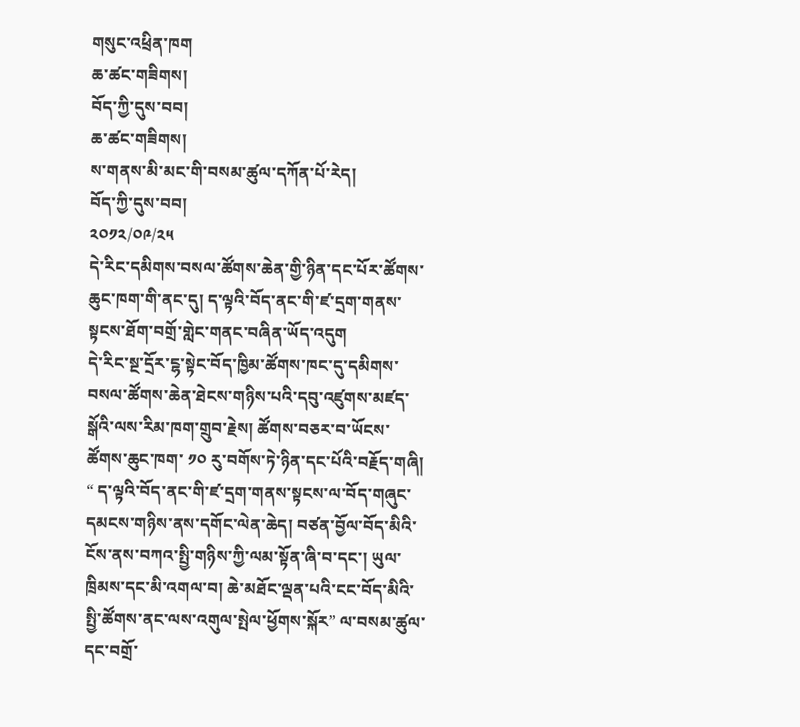གསུང་འཕྲིན་ཁག
ཆ་ཚང་གཟིགས།
བོད་ཀྱི་དུས་བབ།
ཆ་ཚང་གཟིགས།
ས་གནས་མི་མང་གི་བསམ་ཚུལ་དཀོན་པོ་རེད།
བོད་ཀྱི་དུས་བབ།
༢༠༡༢/༠༩/༢༥
དེ་རིང་དམིགས་བསལ་ཚོགས་ཆེན་གྱི་ཉིན་དང་པོར་ཚོགས་ཆུང་ཁག་གི་ནང་དུ། ད་ལྟའི་བོད་ནང་གི་ཛ་དྲག་གནས་སྟངས་ཐོག་བགྲོ་གླེང་གནང་བཞིན་ཡོད་འདུག
དེ་རིང་སྔ་དྲོར་ངྷ་སྟེང་བོད་ཁྱིམ་ཚོགས་ཁང་དུ་དམིགས་བསལ་ཚོགས་ཆེན་ཐེངས་གཉིས་པའི་དབུ་འཛུགས་མཛད་སྒོའི་ལས་རིམ་ཁག་གྲུབ་རྗེས། ཚོགས་བཅར་བ་ཡོངས་ཚོགས་ཆུང་ཁག་ ༡༠ རུ་བགོས་ཏེ་ཉིན་དང་པོའི་བརྗོད་གཞི། “ ད་ལྟའི་བོད་ནང་གི་ཛ་དྲག་གནས་སྟངས་ལ་བོད་གཞུང་དམངས་གཉིས་ནས་དགོང་ལེན་ཆེད། བཙན་བྱོལ་བོད་མིའི་ངོས་ནས་བཀའ་སྤྱི་གཉིས་ཀྱི་ལམ་སྟོན་ཞི་བ་དང་། ཡུལ་ཁྲིམས་དང་མི་འགལ་བ། ཆེ་མཐོང་ལྡན་པའི་ངང་བོད་མིའི་སྤྱི་ཚོགས་ནང་ལས་འགུལ་སྤེལ་ཕྱོགས་སྐོར” ལ་བསམ་ཚུལ་དང་བགྲོ་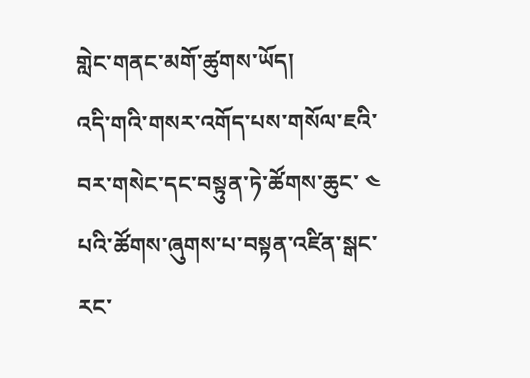གླེང་གནང་མགོ་ཚུགས་ཡོད།
འདི་གའི་གསར་འགོད་པས་གསོལ་ཇའི་བར་གསེང་དང་བསྟུན་ཏེ་ཚོགས་ཆུང་ ༤ པའི་ཚོགས་ཞུགས་པ་བསྟན་འཛིན་སྒང་རང་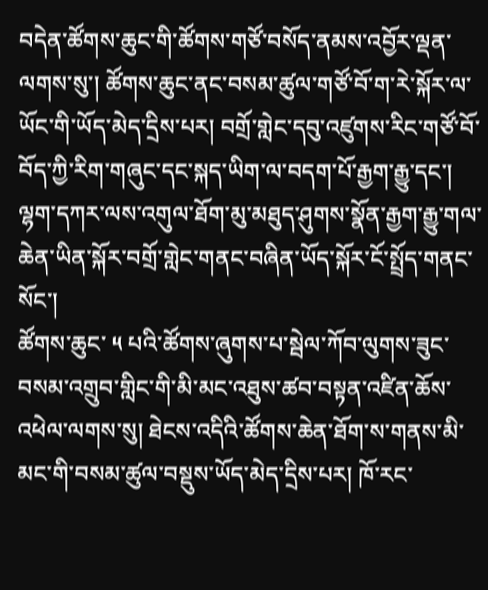བདེན་ཚོགས་ཆུང་གི་ཚོགས་གཙོ་བསོད་ནམས་འབྱོར་ལྡན་ལགས་སུ་། ཚོགས་ཆུང་ནང་བསམ་ཚུལ་གཙོ་བོ་ག་རེ་སྐོར་ལ་ཡོང་གི་ཡོད་མེད་དྲིས་པར། བགྲོ་གླེང་དབུ་འཛུགས་རིང་གཙོ་བོ་བོད་ཀྱི་རིག་གཞུང་དང་སྐད་ཡིག་ལ་བདག་པོ་རྒྱག་རྒྱུ་དང་། ལྷག་དཀར་ལས་འགུལ་ཐོག་མུ་མཐུད་ཤུགས་སྣོན་རྒྱག་རྒྱུ་གལ་ཆེན་ཡིན་སྐོར་བགྲོ་གླེང་གནང་བཞིན་ཡོད་སྐོར་ངོ་སྤྲོད་གནང་སོང་།
ཚོགས་ཆུང་ ༥ པའི་ཚོགས་ཞུགས་པ་སྦེལ་ཀོབ་ལུགས་ཟུང་བསམ་འགྲུབ་གླིང་གི་མི་མང་འཐུས་ཚབ་བསྟན་འཛིན་ཆོས་འཕེལ་ལགས་སུ། ཐེངས་འདིའི་ཚོགས་ཆེན་ཐོག་ས་གནས་མི་མང་གི་བསམ་ཚུལ་བསྡུས་ཡོད་མེད་དྲིས་པར། ཁོ་རང་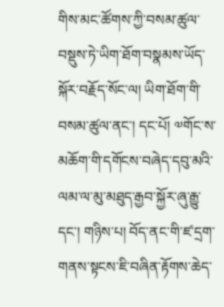གིས་མང་ཚོགས་ཀྱི་བསམ་ཚུལ་བསྡུས་ཏེ་ཡིག་ཐོག་བསྣམས་ཡོད་སྐོར་བརྗོད་སོང་ལ། ཡིག་ཐོག་གི་བསམ་ཚུལ་ནང་། དང་པོ། ༧གོང་ས་མཆོག་གི་དགོངས་བཞེད་དབུ་མའི་ལམ་ལ་མུ་མཐུད་རྒྱབ་སྐྱོར་ཞུ་རྒྱུ་དང་། གཉིས་པ། བོད་ནང་གི་ཛ་དྲག་གནས་སྟངས་ཇི་བཞིན་རྟོགས་ཆེད་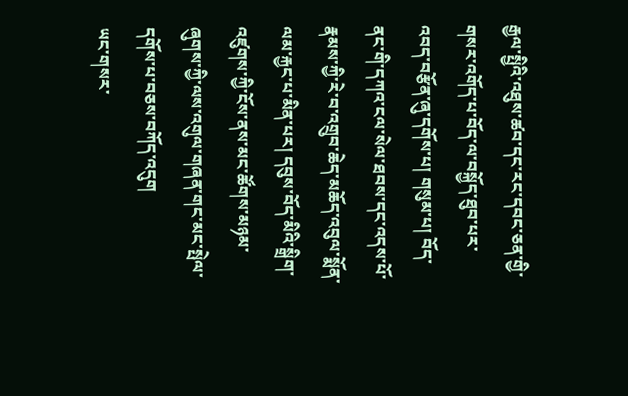རྒྱལ་སྤྱིའི་འཐུས་ཚབ་དང་རང་དབང་ཅན་གྱི་གསར་འགོད་པ་བོད་ལ་བསྐྱོད་ཐུབ་པར་འབད་བརྩོན་ཞུ་དགོས་པ། གསུམ་པ། བོད་ནང་གི་དཀའ་ངལ་སེལ་ཐབས་དང་འདས་པོ་རྣམས་ཀྱི་རེ་བ་འགྲུབ་ཆེད་མཆོད་འབུལ་སྨོན་ལམ་རྐྱང་པ་མིན་པར། དབུས་བོད་མིའི་སྒྲིག་འཛུགས་ཀྱི་ངོས་ནས་མང་ཚོགས་མཉམ་ཞུགས་ཀྱི་ལས་འགུལ་གཞན་གང་མང་སྤེལ་དགོས་པ་བཅས་བཀོད་འདུག
ཡང་གསར་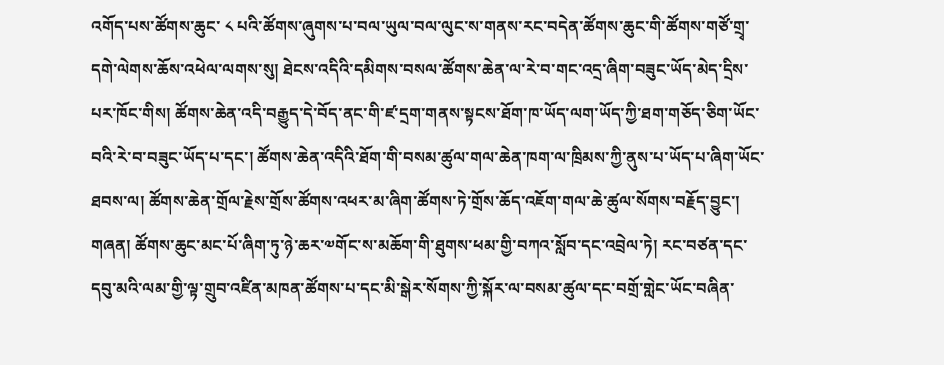འགོད་པས་ཚོགས་ཆུང་ ༨ པའི་ཚོགས་ཞུགས་པ་བལ་ཡུལ་བལ་ལུང་ས་གནས་རང་བདེན་ཚོགས་ཆུང་གི་ཚོགས་གཙོ་གྲྭ་དགེ་ལེགས་ཆོས་འཕེལ་ལགས་སུ། ཐེངས་འདིའི་དམིགས་བསལ་ཚོགས་ཆེན་ལ་རེ་བ་གང་འདྲ་ཞིག་བཟུང་ཡོད་མེད་དྲིས་པར་ཁོང་གིས། ཚོགས་ཆེན་འདི་བརྒྱུད་དེ་བོད་ནང་གི་ཛ་དྲག་གནས་སྟངས་ཐོག་ཁ་ཡོད་ལག་ཡོད་ཀྱི་ཐག་གཅོད་ཅིག་ཡོང་བའི་རེ་བ་བཟུང་ཡོད་པ་དང་། ཚོགས་ཆེན་འདིའི་ཐོག་གི་བསམ་ཚུལ་གལ་ཆེན་ཁག་ལ་ཁྲིམས་ཀྱི་ནུས་པ་ཡོད་པ་ཞིག་ཡོང་ཐབས་ལ། ཚོགས་ཆེན་གྲོལ་རྗེས་གྲོས་ཚོགས་འཕར་མ་ཞིག་ཚོགས་ཏེ་གྲོས་ཆོད་འཇོག་གལ་ཆེ་ཚུལ་སོགས་བརྗོད་བྱུང་།
གཞན། ཚོགས་ཆུང་མང་པོ་ཞིག་ཏུ་ཉེ་ཆར་༧གོང་ས་མཆོག་གི་ཐུགས་ཕམ་གྱི་བཀའ་སློབ་དང་འབྲེལ་ཏེ། རང་བཙན་དང་དབུ་མའི་ལམ་གྱི་ལྟ་གྲུབ་འཛིན་མཁན་ཚོགས་པ་དང་མི་སྒེར་སོགས་ཀྱི་སྐོར་ལ་བསམ་ཚུལ་དང་བགྲོ་གླེང་ཡོང་བཞིན་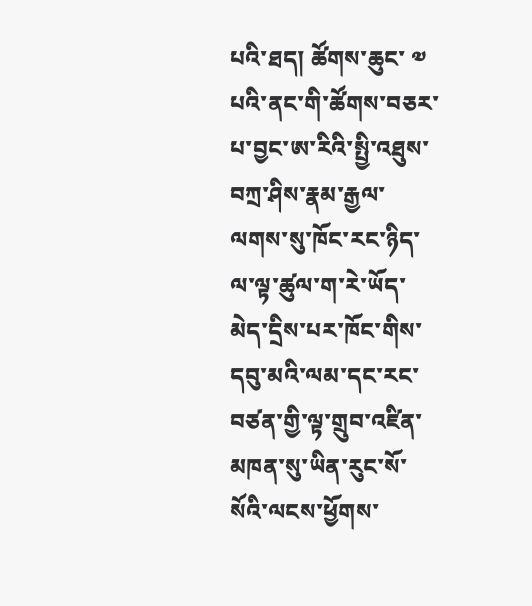པའི་ཐད། ཚོགས་ཆུང་ ༧ པའི་ནང་གི་ཚོགས་བཅར་པ་བྱང་ཨ་རིའི་སྤྱི་འཐུས་བཀྲ་ཤིས་རྣམ་རྒྱལ་ལགས་སུ་ཁོང་རང་ཉིད་ལ་ལྟ་ཚུལ་ག་རེ་ཡོད་མེད་དྲིས་པར་ཁོང་གིས་དབུ་མའི་ལམ་དང་རང་བཙན་གྱི་ལྟ་གྲུབ་འཛིན་མཁན་སུ་ཡིན་རུང་སོ་སོའི་ལངས་ཕྱོགས་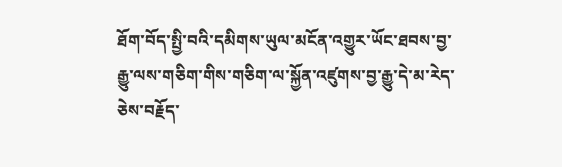ཐོག་བོད་སྤྱི་བའི་དམིགས་ཡུལ་མངོན་འགྱུར་ཡོང་ཐབས་བྱ་རྒྱུ་ལས་གཅིག་གིས་གཅིག་ལ་སྐྱོན་འཛུགས་བྱ་རྒྱུ་དེ་མ་རེད་ཅེས་བརྗོད་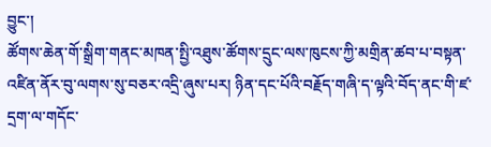བྱུང་།
ཚོགས་ཆེན་གོ་སྒྲིག་གནང་མཁན་སྤྱི་འཐུས་ཚོགས་དྲུང་ལས་ཁུངས་ཀྱི་མགྲིན་ཚབ་པ་བསྟན་འཛིན་ནོར་བུ་ལགས་སུ་བཅར་འདྲི་ཞུས་པར། ཉིན་དང་པོའི་བརྗོད་གཞི་ད་ལྟའི་བོད་ནང་གི་ཛ་དྲག་ལ་གདོང་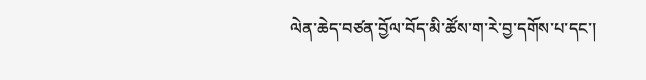ལེན་ཆེད་བཙན་བྱོལ་བོད་མི་ཚོས་ག་རེ་བྱ་དགོས་པ་དང་།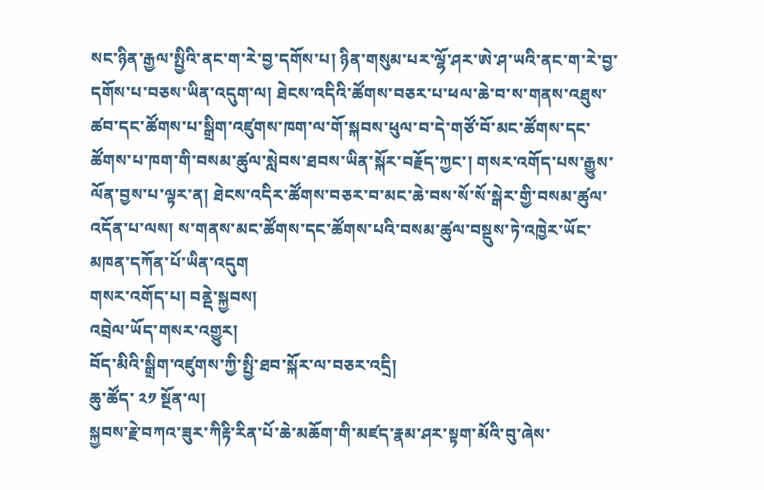སང་ཉིན་རྒྱལ་སྤྱིའི་ནང་ག་རེ་བྱ་དགོས་པ། ཉིན་གསུམ་པར་ལྷོ་ཤར་ཨེ་ཤ་ཡའི་ནང་ག་རེ་བྱ་དགོས་པ་བཅས་ཡིན་འདུག་ལ། ཐེངས་འདིའི་ཚོགས་བཅར་པ་ཕལ་ཆེ་བ་ས་གནས་འཐུས་ཚབ་དང་ཚོགས་པ་སྒྲིག་འཛུགས་ཁག་ལ་གོ་སྐབས་ཕུལ་བ་དེ་གཙོ་བོ་མང་ཚོགས་དང་ཚོགས་པ་ཁག་གི་བསམ་ཚུལ་སླེབས་ཐབས་ཡིན་སྐོར་བརྗོད་ཀྱང་། གསར་འགོད་པས་རྒྱུས་ལོན་བྱས་པ་ལྟར་ན། ཐེངས་འདིར་ཚོགས་བཅར་བ་མང་ཆེ་བས་སོ་སོ་སྒེར་གྱི་བསམ་ཚུལ་འདོན་པ་ལས། ས་གནས་མང་ཚོགས་དང་ཚོགས་པའི་བསམ་ཚུལ་བསྡུས་ཏེ་འཁྱེར་ཡོང་མཁན་དཀོན་པོ་ཡིན་འདུག
གསར་འགོད་པ། བནྡེ་སྐྱབས།
འབྲེལ་ཡོད་གསར་འགྱུར།
བོད་མིའི་སྒྲིག་འཛུགས་ཀྱི་སྤྱི་ཐབ་སྐོར་ལ་བཅར་འདྲི།
ཆུ་ཚོད་ ༢༡ སྔོན་ལ།
སྐྱབས་རྗེ་བཀའ་ཟུར་ཀིརྟི་རིན་པོ་ཆེ་མཆོག་གི་མཛད་རྣམ་ཤར་སྟག་མོའི་བུ་ཞེས་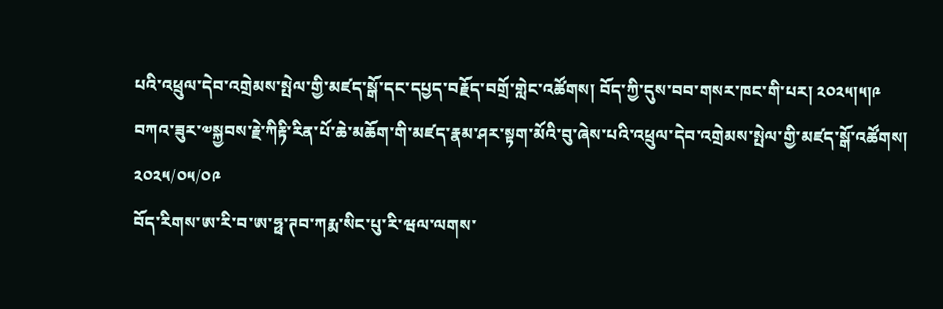པའི་འཕྲུལ་དེབ་འགྲེམས་སྤེལ་གྱི་མཛད་སྒོ་དང་དཔྱད་བརྗོད་བགྲོ་གླེང་འཚོགས། བོད་ཀྱི་དུས་བབ་གསར་ཁང་གི་པར། ༢༠༢༥།༥།༩
བཀའ་ཟུར་༧སྐྱབས་རྗེ་ཀིརྟི་རིན་པོ་ཆེ་མཆོག་གི་མཛད་རྣམ་ཤར་སྟག་མོའི་བུ་ཞེས་པའི་འཕྲུལ་དེབ་འགྲེམས་སྤེལ་གྱི་མཛད་སྒོ་འཚོགས།
༢༠༢༥/༠༥/༠༩
བོད་རིགས་ཨ་རི་བ་ཨ་ཧྥ་ཊབ་ཀརྨ་སིང་པུ་རི་ཝལ་ལགས་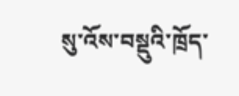སུ་འོས་བསྡུའི་ཁྲོད་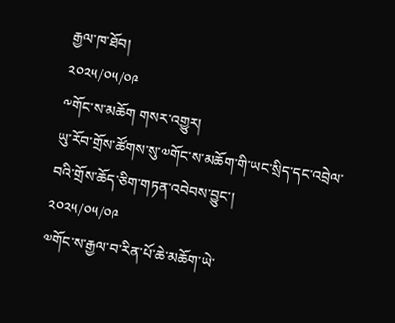རྒྱལ་ཁ་ཐོབ།
༢༠༢༥/༠༥/༠༩
༸གོང་ས་མཆོག གསར་འགྱུར།
ཡུ་རོབ་གྲོས་ཚོགས་སུ་༧གོང་ས་མཆོག་གི་ཡང་སྲིད་དང་འབྲེལ་བའི་གྲོས་ཆོད་ཅིག་གཏན་འབེབས་བྱུང་།
༢༠༢༥/༠༥/༠༩
༧གོང་ས་རྒྱལ་བ་རིན་པོ་ཆེ་མཆོག་ཡེ་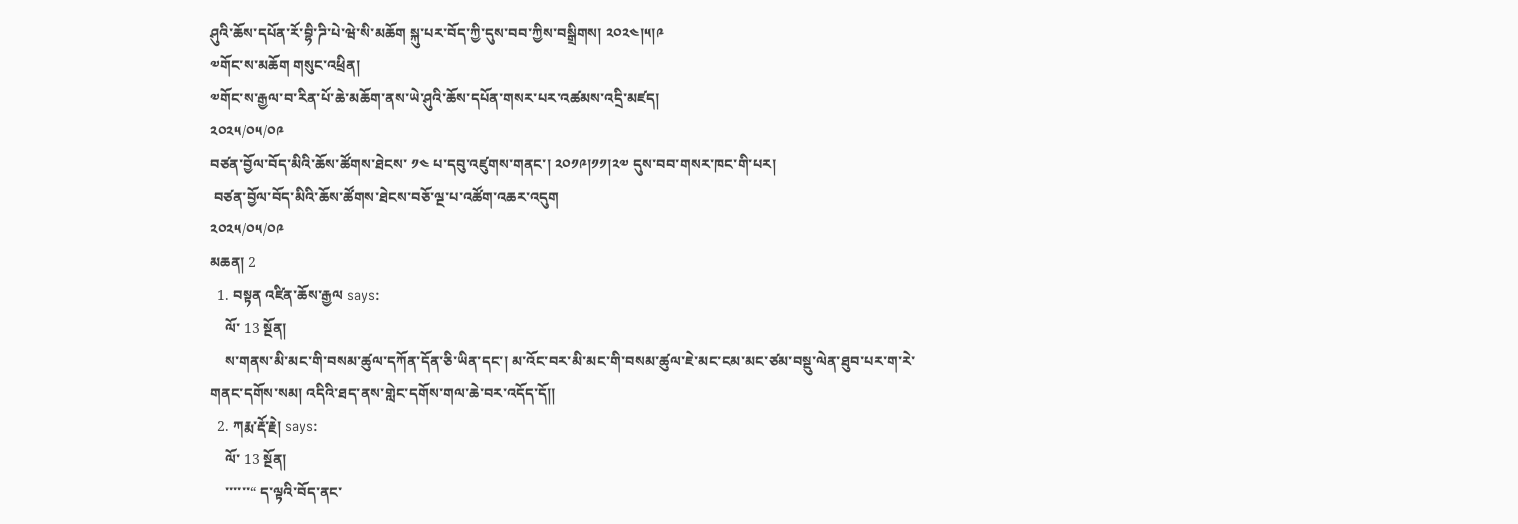ཤུའི་ཆོས་དཔོན་རོ་བྷི་ཌི་པེ་ཝེ་སི་མཆོག སྐུ་པར་བོད་ཀྱི་དུས་བབ་ཀྱིས་བསྒྲིགས། ༢༠༢༤།༥།༩
༧གོང་ས་མཆོག གསུང་འཕྲིན།
༧གོང་ས་རྒྱལ་བ་རིན་པོ་ཆེ་མཆོག་ནས་ཡེ་ཤུའི་ཆོས་དཔོན་གསར་པར་འཚམས་འདྲི་མཛད།
༢༠༢༥/༠༥/༠༩
བཙན་བྱོལ་བོད་མིའི་ཆོས་ཚོགས་ཐེངས་ ༡༤ པ་དབུ་འཛུགས་གནང་། ༢༠༡༩།༡༡།༢༧ དུས་བབ་གསར་ཁང་གི་པར།
 བཙན་བྱོལ་བོད་མིའི་ཆོས་ཚོགས་ཐེངས་བཅོ་ལྔ་པ་འཚོག་འཆར་འདུག
༢༠༢༥/༠༥/༠༩
མཆན། 2
  1. བསྟན འཛིན་ཆོས་རྒྱལ says:
    ལོ་ 13 སྔོན།
    ས་གནས་མི་མང་གི་བསམ་ཚུལ་དཀོན་དོན་ཅི་ཡིན་དང་། མ་འོང་བར་མི་མང་གི་བསམ་ཚུལ་ཇེ་མང་ངམ་མང་ཙམ་བསྡུ་ལེན་ཐུབ་པར་ག་རེ་གནང་དགོས་སམ། འདིའི་ཐད་ནས་གླེང་དགོས་གལ་ཆེ་བར་འདོད་དོ།།
  2. ཀརྨ་རྡོ་རྗེ། says:
    ལོ་ 13 སྔོན།
    ་་་་་་“ ད་ལྟའི་བོད་ནང་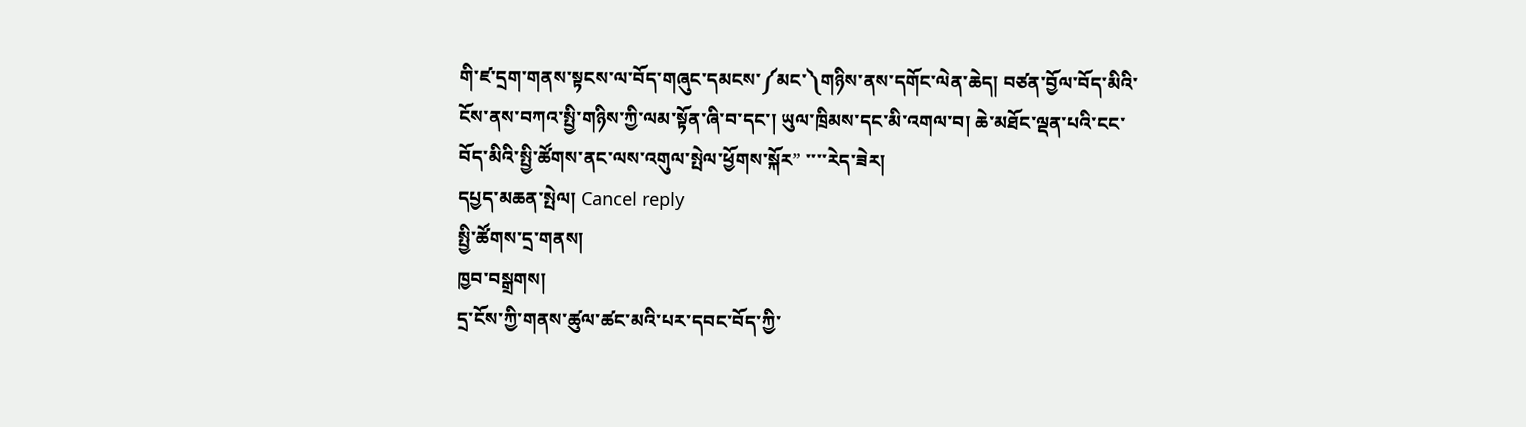གི་ཛ་དྲག་གནས་སྟངས་ལ་བོད་གཞུང་དམངས་༼མང་༽གཉིས་ནས་དགོང་ལེན་ཆེད། བཙན་བྱོལ་བོད་མིའི་ངོས་ནས་བཀའ་སྤྱི་གཉིས་ཀྱི་ལམ་སྟོན་ཞི་བ་དང་། ཡུལ་ཁྲིམས་དང་མི་འགལ་བ། ཆེ་མཐོང་ལྡན་པའི་ངང་བོད་མིའི་སྤྱི་ཚོགས་ནང་ལས་འགུལ་སྤེལ་ཕྱོགས་སྐོར” ་་་་རེད་ཟེར།
དཔྱད་མཆན་སྤེལ། Cancel reply
སྤྱི་ཚོགས་དྲ་གནས།
ཁྱབ་བསྒྲགས།
དྲ་ངོས་ཀྱི་གནས་ཚུལ་ཚང་མའི་པར་དབང་བོད་ཀྱི་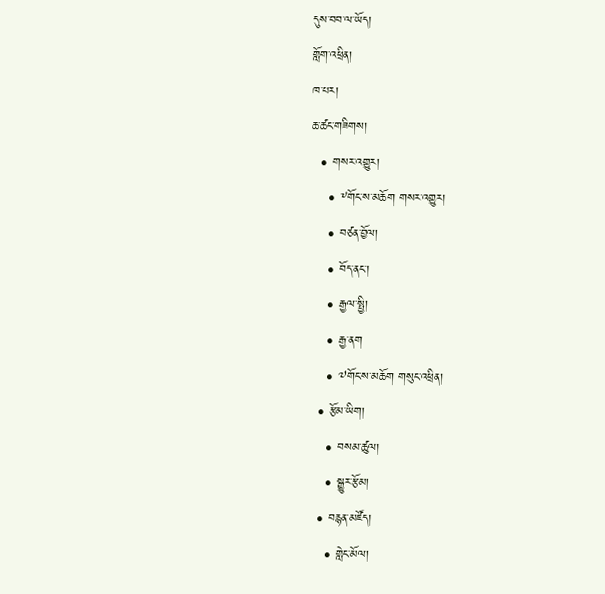དུས་བབ་ལ་ཡོད།
གློག་འཕྲིན།
ཁ་པར།
ཆ་ཚང་གཟིགས།
  • གསར་འགྱུར།
    • ༸གོང་ས་མཆོག གསར་འགྱུར།
    • བཙན་བྱོལ།
    • བོད་ནང་།
    • རྒྱལ་སྤྱི།
    • རྒྱ་ནག
    • ༧གོང་ས་མཆོག གསུང་འཕྲིན།
  • རྩོམ་ཡིག།
    • བསམ་ཚུལ།
    • སྒྱུར་རྩོམ།
  • བརྙན་མཛོད།
    • གླེང་མོལ།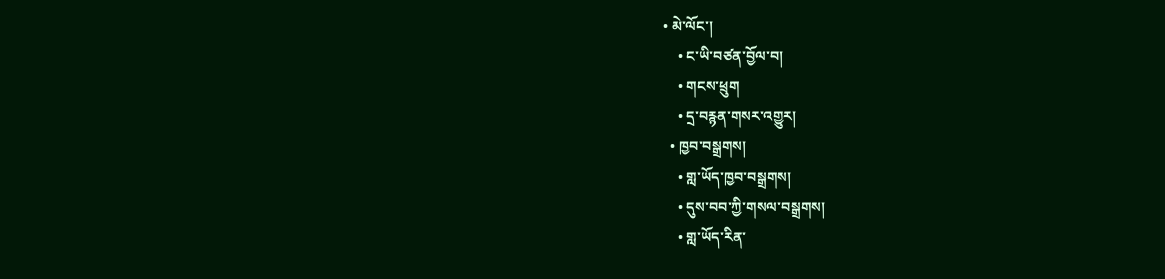• མེ་ལོང་།
    • ང་ཡི་བཙན་བྱོལ་བ།
    • གངས་ཕྲུག
    • དྲ་བརྙན་གསར་འགྱུར།
  • ཁྱབ་བསྒྲགས།
    • གླ་ཡོད་ཁྱབ་བསྒྲགས།
    • དུས་བབ་ཀྱི་གསལ་བསྒྲགས།
    • གླ་ཡོད་རིན་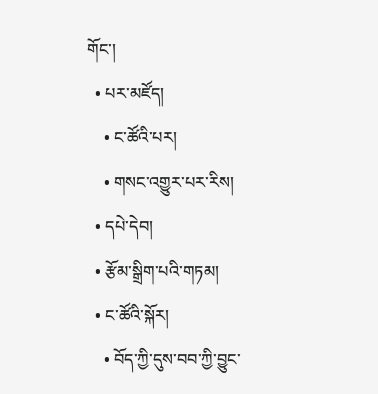གོང་།
  • པར་མཛོད།
    • ང་ཚོའི་པར།
    • གསང་འགྱུར་པར་རིས།
  • དཔེ་དེབ།
  • རྩོམ་སྒྲིག་པའི་གཏམ།
  • ང་ཚོའི་སྐོར།
    • བོད་ཀྱི་དུས་བབ་ཀྱི་བྱུང་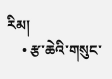རིམ།
    • རྩ་ཆེའི་གསུང་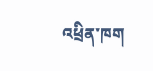འཕྲིན་ཁག